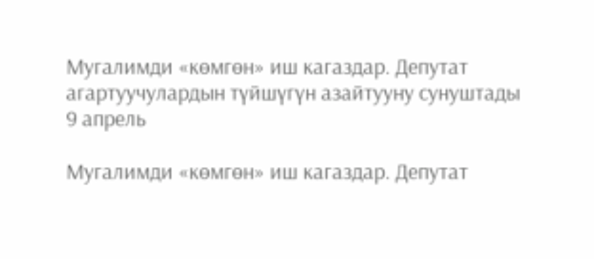Мугалимди «көмгөн» иш кагаздар. Депутат агартуучулардын түйшүгүн азайтууну сунуштады
9 апрель

Мугалимди «көмгөн» иш кагаздар. Депутат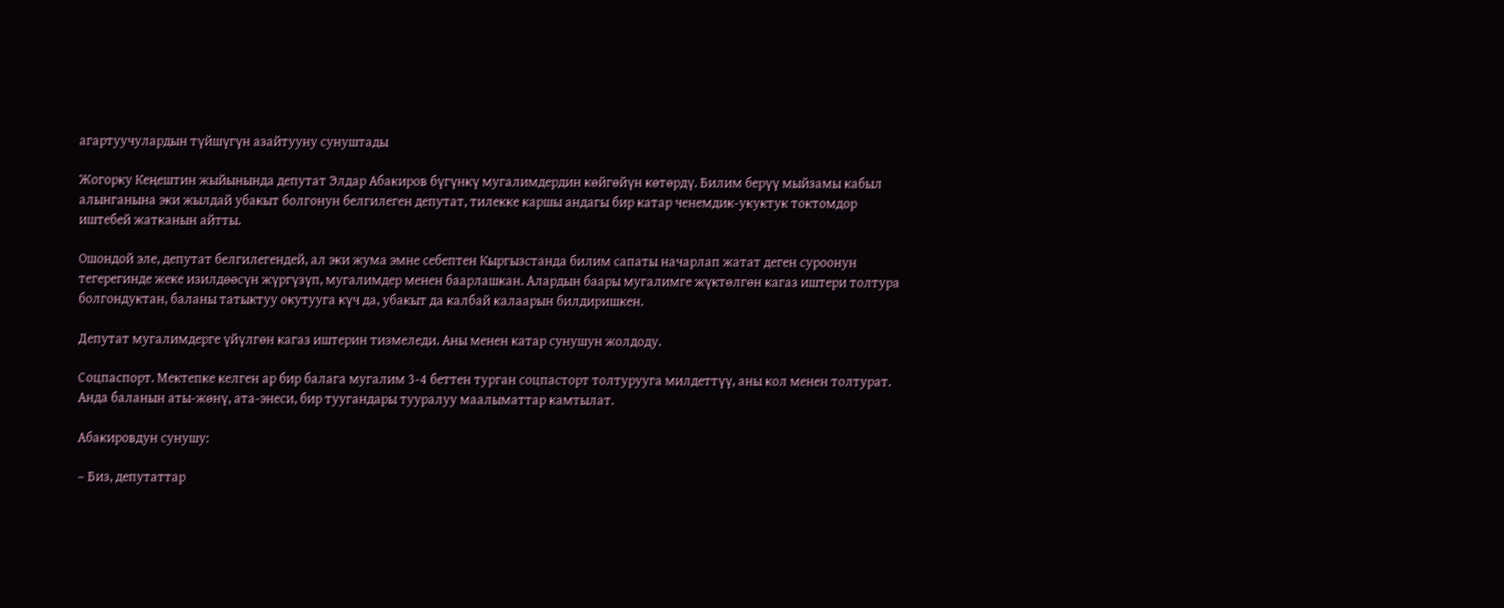агартуучулардын түйшүгүн азайтууну сунуштады

Жогорку Кеңештин жыйынында депутат Элдар Абакиров бүгүнкү мугалимдердин көйгөйүн көтөрдү. Билим берүү мыйзамы кабыл алынганына эки жылдай убакыт болгонун белгилеген депутат, тилекке каршы андагы бир катар ченемдик-укуктук токтомдор иштебей жатканын айтты.

Ошондой эле, депутат белгилегендей, ал эки жума эмне себептен Кыргызстанда билим сапаты начарлап жатат деген суроонун тегерегинде жеке изилдөөсүн жүргүзүп, мугалимдер менен баарлашкан. Алардын баары мугалимге жүктөлгөн кагаз иштери толтура болгондуктан, баланы татыктуу окутууга күч да, убакыт да калбай калаарын билдиришкен.

Депутат мугалимдерге үйүлгөн кагаз иштерин тизмеледи. Аны менен катар сунушун жолдоду.

Соцпаспорт. Мектепке келген ар бир балага мугалим 3-4 беттен турган соцпасторт толтурууга милдеттүү, аны кол менен толтурат. Анда баланын аты-жөнү, ата-энеси, бир туугандары тууралуу маалыматтар камтылат.

Абакировдун сунушу:

– Биз, депутаттар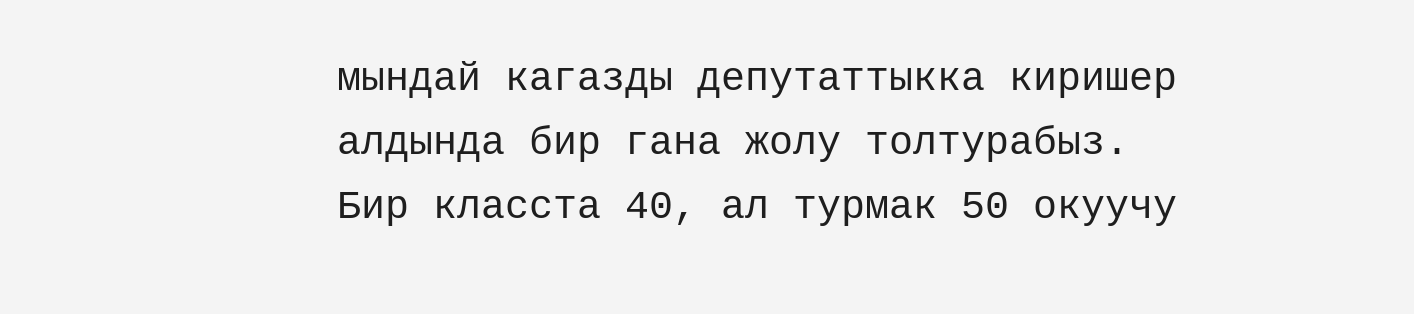мындай кагазды депутаттыкка киришер алдында бир гана жолу толтурабыз. Бир класста 40, ал турмак 50 окуучу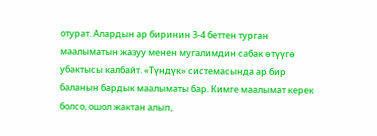отурат. Алардын ар биринин 3-4 беттен турган маалыматын жазуу менен мугалимдин сабак өтүүгө убактысы калбайт. «Түндүк» системасында ар бир баланын бардык маалыматы бар. Кимге маалымат керек болсо, ошол жактан алып,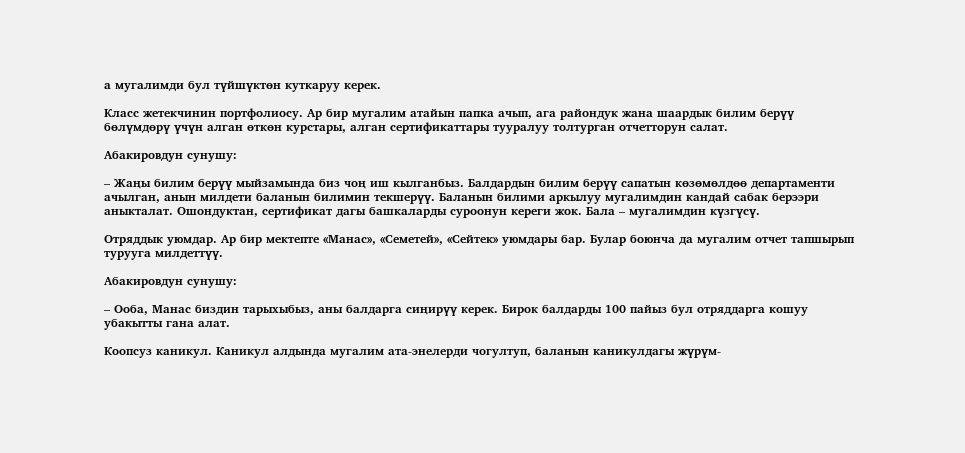а мугалимди бул түйшүктөн куткаруу керек.

Класс жетекчинин портфолиосу. Ар бир мугалим атайын папка ачып, ага райондук жана шаардык билим берүү бөлүмдөрү үчүн алган өткөн курстары, алган сертификаттары тууралуу толтурган отчетторун салат.

Абакировдун сунушу:

– Жаңы билим берүү мыйзамында биз чоң иш кылганбыз. Балдардын билим берүү сапатын көзөмөлдөө департаменти ачылган, анын милдети баланын билимин текшерүү. Баланын билими аркылуу мугалимдин кандай сабак берээри аныкталат. Ошондуктан, сертификат дагы башкаларды суроонун кереги жок. Бала – мугалимдин күзгүсү.

Отряддык уюмдар. Ар бир мектепте «Манас», «Семетей», «Сейтек» уюмдары бар. Булар боюнча да мугалим отчет тапшырып турууга милдеттүү.

Абакировдун сунушу:

– Ооба, Манас биздин тарыхыбыз, аны балдарга сиңирүү керек. Бирок балдарды 100 пайыз бул отряддарга кошуу убакытты гана алат.

Коопсуз каникул. Каникул алдында мугалим ата-энелерди чогултуп, баланын каникулдагы жүрүм-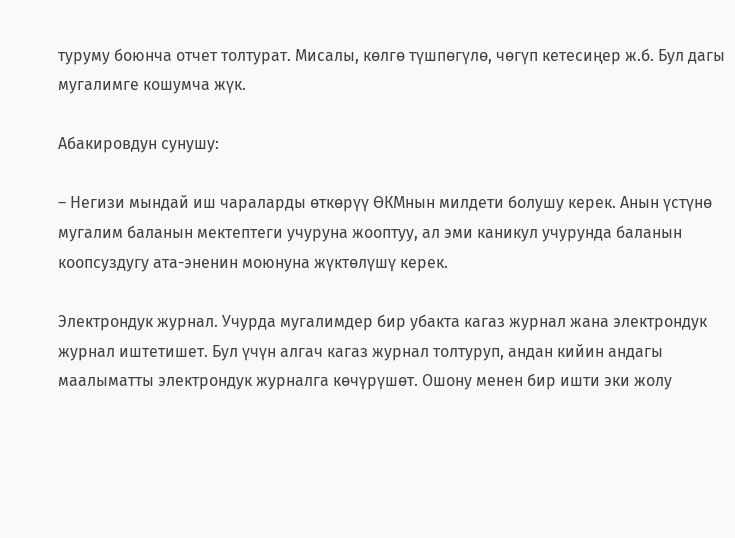туруму боюнча отчет толтурат. Мисалы, көлгө түшпөгүлө, чөгүп кетесиңер ж.б. Бул дагы мугалимге кошумча жүк.

Абакировдун сунушу:

– Негизи мындай иш чараларды өткөрүү ӨКМнын милдети болушу керек. Анын үстүнө мугалим баланын мектептеги учуруна жооптуу, ал эми каникул учурунда баланын коопсуздугу ата-эненин моюнуна жүктөлүшү керек.

Электрондук журнал. Учурда мугалимдер бир убакта кагаз журнал жана электрондук журнал иштетишет. Бул үчүн алгач кагаз журнал толтуруп, андан кийин андагы маалыматты электрондук журналга көчүрүшөт. Ошону менен бир ишти эки жолу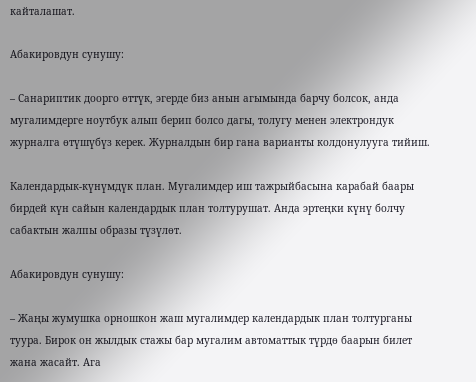кайталашат.

Абакировдун сунушу:

– Санариптик доорго өттүк, эгерде биз анын агымында барчу болсок, анда мугалимдерге ноутбук алып берип болсо дагы, толугу менен электрондук журналга өтүшүбүз керек. Журналдын бир гана варианты колдонулууга тийиш.

Календардык-күнүмдүк план. Мугалимдер иш тажрыйбасына карабай баары бирдей күн сайын календардык план толтурушат. Анда эртеңки күнү болчу сабактын жалпы образы түзүлөт.

Абакировдун сунушу:

– Жаңы жумушка орношкон жаш мугалимдер календардык план толтурганы туура. Бирок он жылдык стажы бар мугалим автоматтык түрдө баарын билет жана жасайт. Ага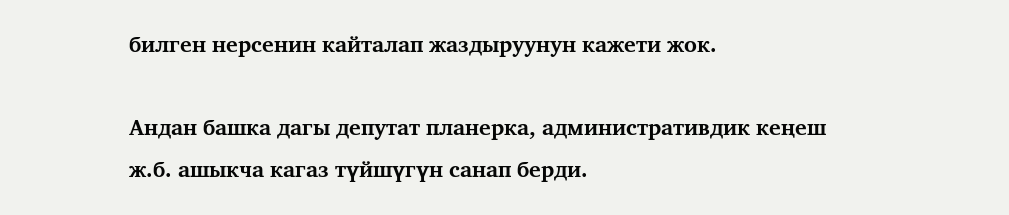билген нерсенин кайталап жаздыруунун кажети жок.

Андан башка дагы депутат планерка, административдик кеңеш ж.б. ашыкча кагаз түйшүгүн санап берди.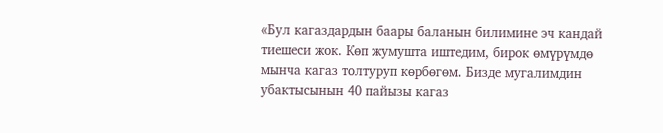«Бул кагаздардын баары баланын билимине эч кандай тиешеси жок. Көп жумушта иштедим, бирок өмүрүмдө мынча кагаз толтуруп көрбөгөм. Бизде мугалимдин убактысынын 40 пайызы кагаз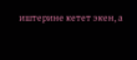иштерине кетет экен, а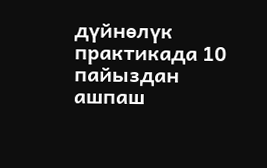дүйнөлүк практикада 10 пайыздан ашпаш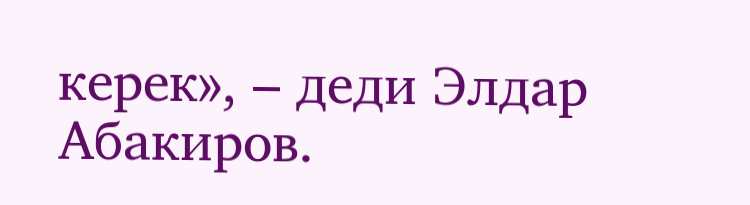керек», – деди Элдар Абакиров.